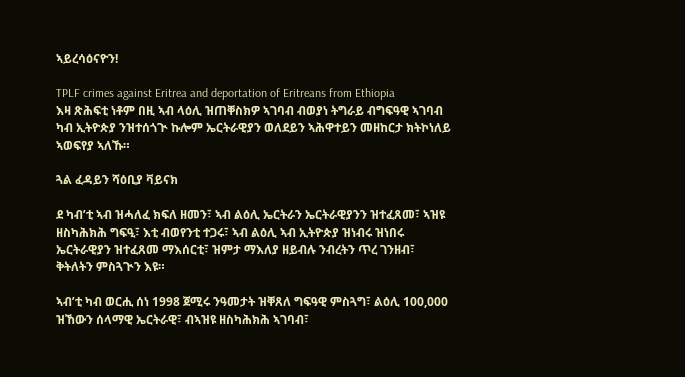ኣይረሳዕናዮን!

TPLF crimes against Eritrea and deportation of Eritreans from Ethiopia
እዛ ጽሕፍቲ ነቶም በዚ ኣብ ላዕሊ ዝጠቐስክዎ ኣገባብ ብወያነ ትግራይ ብግፍዓዊ ኣገባብ ካብ ኢትዮጵያ ንዝተሰጎጒ ኩሎም ኤርትራዊያን ወለደይን ኣሕዋተይን መዘከርታ ክትኮነለይ ኣወፍየያ ኣለኹ።

ጓል ፈዳይን ሻዕቢያ ቫይናክ

ደ ካብ’ቲ ኣብ ዝሓለፈ ክፍለ ዘመን፣ ኣብ ልዕሊ ኤርትራን ኤርትራዊያንን ዝተፈጸመ፣ ኣዝዩ ዘስካሕክሕ ግፍዒ፣ እቲ ብወየንቲ ተጋሩ፣ ኣብ ልዕሊ ኣብ ኢትዮጵያ ዝነብሩ ዝነበሩ ኤርትራዊያን ዝተፈጸመ ማእሰርቲ፣ ዝምታ ማእለያ ዘይብሉ ንብረትን ጥረ ገንዘብ፣ ቅትለትን ምስጓጒን እዩ።

ኣብ’ቲ ካብ ወርሒ ሰነ 1998 ጀሚሩ ንዓመታት ዝቐጸለ ግፍዓዊ ምስጓግ፣ ልዕሊ 100,000 ዝኸውን ሰላማዊ ኤርትራዊ፣ ብኣዝዩ ዘስካሕክሕ ኣገባብ፣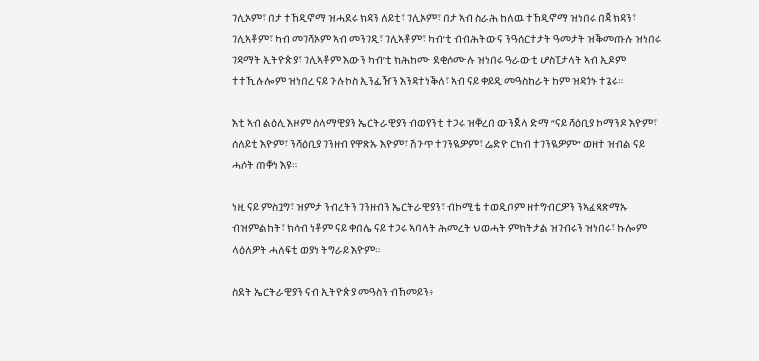ገሊኦም፣ በታ ተኸዲኖማ ዝሓደሩ ክዳን ለይቲ፣ ገሊኦም፣ በታ ኣብ ስራሕ ከለዉ ተኸዲኖማ ዝነበሩ በጃ ክዳን፣ ገሊኣቶም፣ ካብ መገሻኦም ኣብ መንገዲ፣ ገሊኣቶም፣ ካብ’ቲ ብብሕትውና ንዓሰርተታት ዓመታት ዝቕመጡሉ ዝነበሩ ገዳማት ኢትዮጵያ፣ ገሊኣቶም እውን ካብ’ቲ ክሕከሙ ደቂሶሙሉ ዝነበሩ ዓራውቲ ሆስፒታላት ኣብ ኢዶም ተተኺሉሎም ዝነበረ ናይ ጉሉኮስ ኢንፊዥን እንዳተነቕለ፣ ኣብ ናይ ቀይዲ መዓስከራት ከም ዝዳጎኑ ተጌሩ።

እቲ ኣብ ልዕሊ እዞም ሰላማዊያን ኤርትራዊያን ብወየንቲ ተጋሩ ዝቐረበ ውንጀላ ድማ “ናይ ሻዕቢያ ኮማንዶ እዮም፣ ሰለይቲ እዮም፣ ንሻዕቢያ ገንዘብ የዋጽኡ እዮም፣ ሽጉጥ ተገንዪዎም፣ ሬድዮ ርክብ ተገንዪዎም” ወዘተ ዝብል ናይ ሓሶት ጠቐነ እዩ።

ነዚ ናይ ምስጓግ፣ ዝምታ ንብረትን ገንዘብን ኤርትራዊያን፣ ብኮሚቴ ተወዲቦም ዘተግብርዎን ንኣፈጻጽማኡ ብዝምልከት፣ ክሳብ ነቶም ናይ ቀበሌ ናይ ተጋሩ ኣባላት ሕመረት ህወሓት ምክትታል ዝገብሩን ዝነበሩ፣ ኩሎም ላዕለዎት ሓለፍቲ ወያነ ትግራይ እዮም።

ስደት ኤርትራዊያን ናብ ኢትዮጵያ መዓስን ብኸመይን፥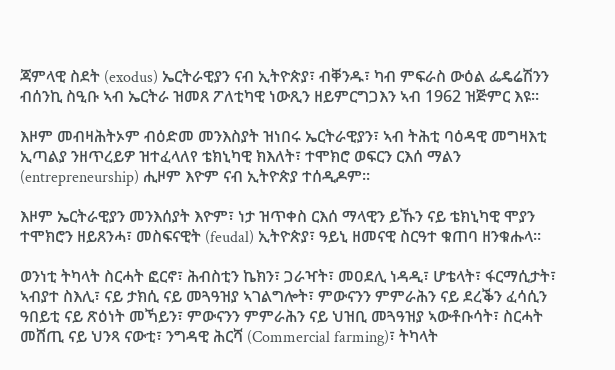ጃምላዊ ስደት (exodus) ኤርትራዊያን ናብ ኢትዮጵያ፣ ብቐንዱ፣ ካብ ምፍራስ ውዕል ፌዴሬሽንን ብሰንኪ ስዒቡ ኣብ ኤርትራ ዝመጸ ፖለቲካዊ ነውጺን ዘይምርግጋእን ኣብ 1962 ዝጅምር እዩ።

እዞም መብዛሕትኦም ብዕድመ መንእስያት ዝነበሩ ኤርትራዊያን፣ ኣብ ትሕቲ ባዕዳዊ መግዛእቲ ኢጣልያ ንዘጥረይዎ ዝተፈላለየ ቴክኒካዊ ክእለት፣ ተሞክሮ ወፍርን ርእሰ ማልን (entrepreneurship) ሒዞም እዮም ናብ ኢትዮጵያ ተሰዲዶም።

እዞም ኤርትራዊያን መንእሰያት እዮም፣ ነታ ዝጥቀስ ርእሰ ማላዊን ይኹን ናይ ቴክኒካዊ ሞያን ተሞክሮን ዘይጸንሓ፣ መስፍናዊት (feudal) ኢትዮጵያ፣ ዓይኒ ዘመናዊ ስርዓተ ቁጠባ ዘንቁሑላ።

ወንነቲ ትካላት ስርሓት ፎርኖ፣ ሕብስቲን ኬክን፣ ጋራዣት፣ መዐደሊ ነዳዲ፣ ሆቴላት፣ ፋርማሲታት፣ ኣብያተ ስእሊ፣ ናይ ታክሲ ናይ መጓዓዝያ ኣገልግሎት፣ ምውናንን ምምራሕን ናይ ደረቕን ፈሳሲን ዓበይቲ ናይ ጽዕነት መኻይን፣ ምውናንን ምምራሕን ናይ ህዝቢ መጓዓዝያ ኣውቶቡሳት፣ ስርሓት መሸጢ ናይ ህንጻ ናውቲ፣ ንግዳዊ ሕርሻ (Commercial farming)፣ ትካላት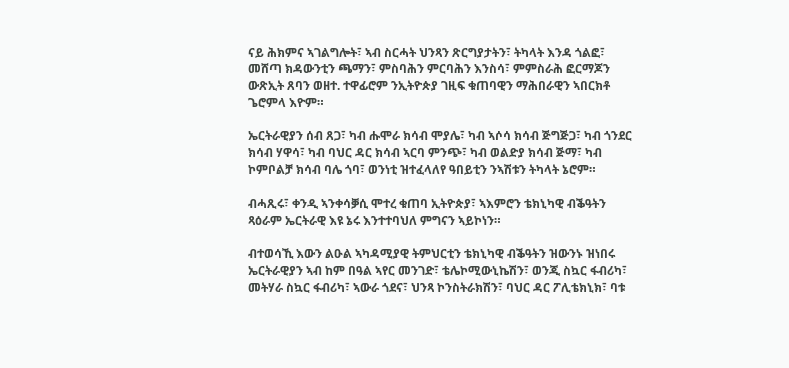ናይ ሕክምና ኣገልግሎት፣ ኣብ ስርሓት ህንጻን ጽርግያታትን፣ ትካላት እንዳ ጎልፎ፣ መሸጣ ክዳውንቲን ጫማን፣ ምስባሕን ምርባሕን እንስሳ፣ ምምስራሕ ፎርማጆን ውጽኢት ጸባን ወዘተ. ተዋፊሮም ንኢትዮጵያ ገዚፍ ቁጠባዊን ማሕበራዊን ኣበርክቶ ጌሮምላ እዮም።

ኤርትራዊያን ሰብ ጸጋ፣ ካብ ሑሞራ ክሳብ ሞያሌ፣ ካብ ኣሶሳ ክሳብ ጅግጅጋ፣ ካብ ጎንደር ክሳብ ሃዋሳ፣ ካብ ባህር ዳር ክሳብ ኣርባ ምንጭ፣ ካብ ወልድያ ክሳብ ጅማ፣ ካብ ኮምቦልቻ ክሳብ ባሌ ጎባ፣ ወንነቲ ዝተፈላለየ ዓበይቲን ንኣሽቱን ትካላት ኔሮም።

ብሓጺሩ፣ ቀንዲ ኣንቀሳቓሲ ሞተረ ቁጠባ ኢትዮጵያ፣ ኣእምሮን ቴክኒካዊ ብቕዓትን ጻዕራም ኤርትራዊ እዩ ኔሩ እንተተባህለ ምግናን ኣይኮነን።

ብተወሳኺ እውን ልዑል ኣካዳሚያዊ ትምህርቲን ቴክኒካዊ ብቕዓትን ዝውንኑ ዝነበሩ ኤርትራዊያን ኣብ ከም በዓል ኣየር መንገድ፣ ቴሌኮሚውኒኬሽን፣ ወንጂ ስኳር ፋብሪካ፣ መትሃራ ስኳር ፋብሪካ፣ ኣውራ ጎደና፣ ህንጻ ኮንስትራክሽን፣ ባህር ዳር ፖሊቴክኒክ፣ ባቱ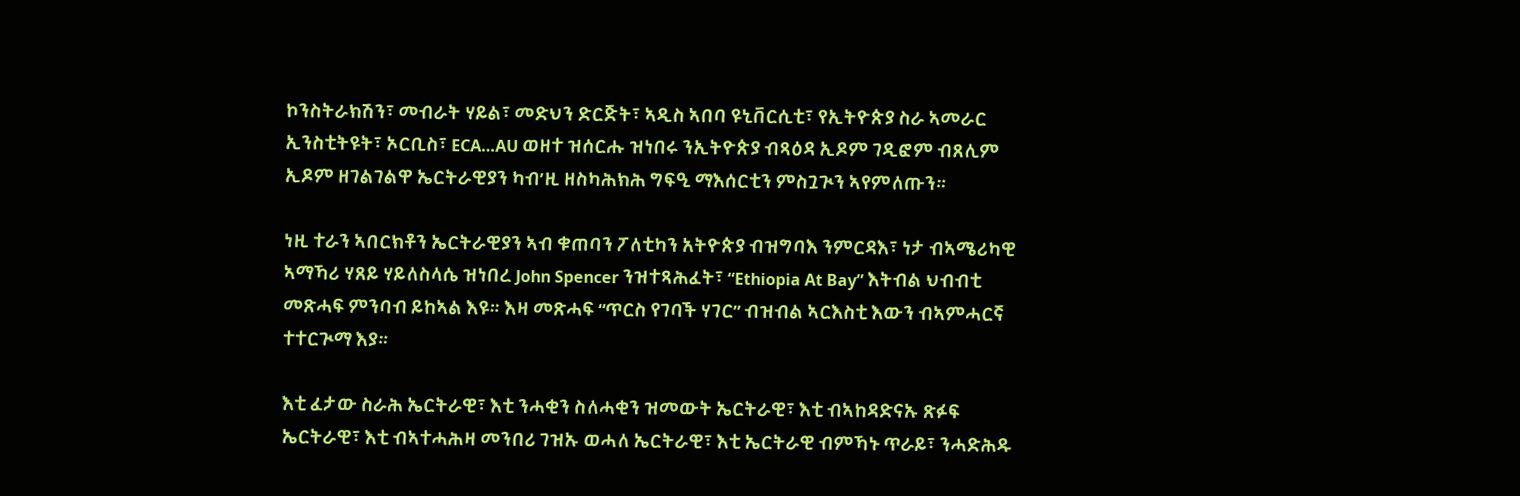ኮንስትራክሽን፣ መብራት ሃይል፣ መድህን ድርጅት፣ ኣዲስ ኣበባ ዩኒቨርሲቲ፣ የኢትዮጵያ ስራ ኣመራር ኢንስቲትዩት፣ ኦርቢስ፣ ECA…AU ወዘተ ዝሰርሑ ዝነበሩ ንኢትዮጵያ ብጻዕዳ ኢዶም ገዲፎም ብጸሊም ኢዶም ዘገልገልዋ ኤርትራዊያን ካብ’ዚ ዘስካሕክሕ ግፍዒ ማእሰርቲን ምስጓጒን ኣየምለጡን።

ነዚ ተራን ኣበርክቶን ኤርትራዊያን ኣብ ቁጠባን ፖለቲካን አትዮጵያ ብዝግባእ ንምርዳእ፣ ነታ ብኣሜሪካዊ ኣማኻሪ ሃጸይ ሃይለስላሴ ዝነበረ John Spencer ንዝተጻሕፈት፣ “Ethiopia At Bay” እትብል ህብብቲ መጽሓፍ ምንባብ ይከኣል እዩ። እዛ መጽሓፍ “ጥርስ የገባች ሃገር” ብዝብል ኣርእስቲ እውን ብኣምሓርኛ ተተርጒማ እያ።

እቲ ፈታው ስራሕ ኤርትራዊ፣ እቲ ንሓቂን ስለሓቂን ዝመውት ኤርትራዊ፣ እቲ ብኣከዳድናኡ ጽፉፍ ኤርትራዊ፣ እቲ ብኣተሓሕዛ መንበሪ ገዝኡ ወሓለ ኤርትራዊ፣ እቲ ኤርትራዊ ብምኻኑ ጥራይ፣ ንሓድሕዱ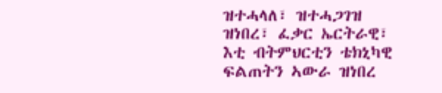ዝተሓላለ፣ ዝተሓጋገዝ ዝነበረ፣ ፈቃር ኤርትራዊ፣ እቲ ብትምህርቲን ቴክኒካዊ ፍልጠትን ኣውራ ዝነበረ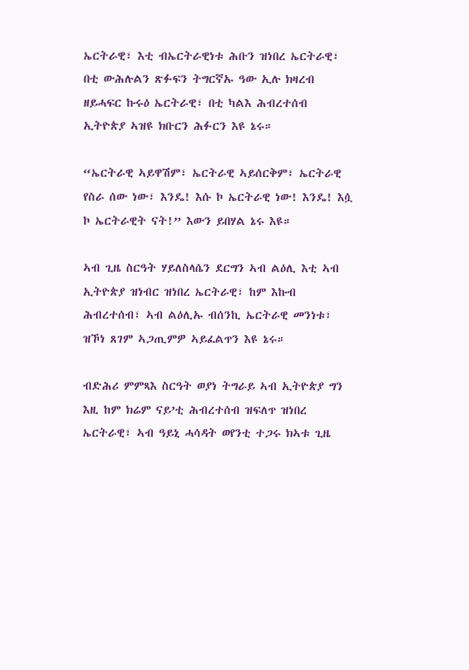ኤርትራዊ፣ እቲ ብኤርትራዊነቱ ሕቡን ዝነበረ ኤርትራዊ፣ በቲ ውሕሉልን ጽፉፍን ትግርኛኡ ዓው ኢሉ ክዛረብ ዘይሓፍር ኩሩዕ ኤርትራዊ፣ በቲ ካልእ ሕብረተሰብ ኢትዮጵያ ኣዝዩ ክቡርን ሕፉርን እዩ ኔሩ።

“ኤርትራዊ ኣይዋሽም፣ ኤርትራዊ ኣይሰርቅም፣ ኤርትራዊ የስራ ሰው ነው፣ እንዴ! እሱ ኮ ኤርትራዊ ነው! እንዴ! እሷ ኮ ኤርትራዊት ናት!” እውን ይበሃል ኔሩ እዩ።

ኣብ ጊዜ ስርዓት ሃይለስላሴን ደርግን ኣብ ልዕሊ እቲ ኣብ ኢትዮጵያ ዝነብር ዝነበረ ኤርትራዊ፣ ከም እኩብ ሕብረተሰብ፣ ኣብ ልዕሊኡ ብሰንኪ ኤርትራዊ መንነቱ፣ ዝኾነ ጸገም ኣጋጢምዎ ኣይፈልጥን እዩ ኔሩ።

ብድሕሪ ምምጻእ ስርዓት ወያነ ትግራይ ኣብ ኢትዮጵያ ግን እዚ ከም ክሬም ናይ’ቲ ሕብረተሰብ ዝፍለጥ ዝነበረ ኤርትራዊ፣ ኣብ ዓይኒ ሓሳዳት ወየንቲ ተጋሩ ክኣቱ ጊዜ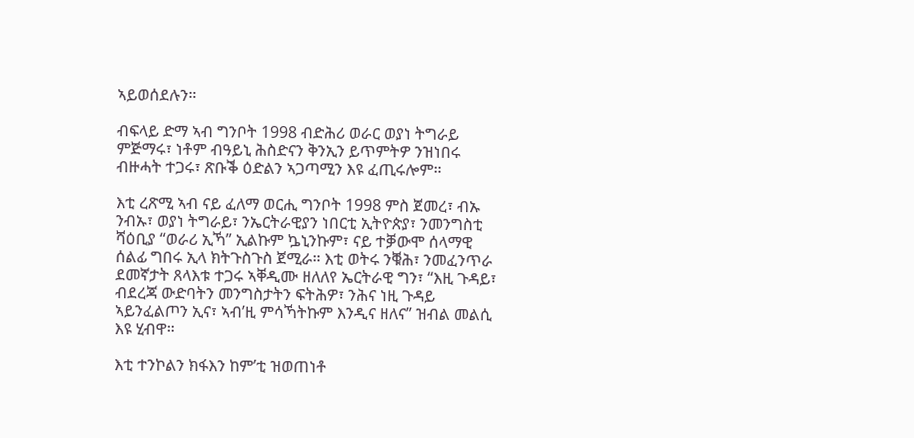ኣይወሰደሉን።

ብፍላይ ድማ ኣብ ግንቦት 1998 ብድሕሪ ወራር ወያነ ትግራይ ምጅማሩ፣ ነቶም ብዓይኒ ሕስድናን ቅንኢን ይጥምትዎ ንዝነበሩ ብዙሓት ተጋሩ፣ ጽቡቕ ዕድልን ኣጋጣሚን እዩ ፈጢሩሎም።

እቲ ረጽሚ ኣብ ናይ ፈለማ ወርሒ ግንቦት 1998 ምስ ጀመረ፣ ብኡ ንብኡ፣ ወያነ ትግራይ፣ ንኤርትራዊያን ነበርቲ ኢትዮጵያ፣ ንመንግስቲ ሻዕቢያ “ወራሪ ኢኻ” ኢልኩም ኴኒንኩም፣ ናይ ተቓውሞ ሰላማዊ ሰልፊ ግበሩ ኢላ ክትጉስጉስ ጀሚራ። እቲ ወትሩ ንቑሕ፣ ንመፈንጥራ ደመኛታት ጸላእቱ ተጋሩ ኣቐዲሙ ዘለለየ ኤርትራዊ ግን፣ “እዚ ጉዳይ፣ ብደረጃ ውድባትን መንግስታትን ፍትሕዎ፣ ንሕና ነዚ ጉዳይ ኣይንፈልጦን ኢና፣ ኣብ’ዚ ምሳኻትኩም እንዲና ዘለና” ዝብል መልሲ እዩ ሂብዋ።

እቲ ተንኮልን ክፋእን ከም’ቲ ዝወጠነቶ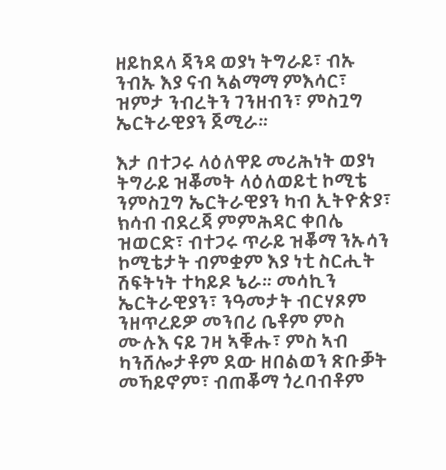ዘይከደላ ጃንዳ ወያነ ትግራይ፣ ብኡ ንብኡ እያ ናብ ኣልማማ ምእሳር፣ ዝምታ ንብረትን ገንዘብን፣ ምስጓግ ኤርትራዊያን ጀሚራ።

እታ በተጋሩ ላዕለዋይ መሪሕነት ወያነ ትግራይ ዝቖመት ላዕለወይቲ ኮሚቴ ንምስጓግ ኤርትራዊያን ካብ ኢትዮጵያ፣ ክሳብ ብደረጃ ምምሕዳር ቀበሌ ዝወርድ፣ ብተጋሩ ጥራይ ዝቖማ ንኡሳን ኮሚቴታት ብምቋም እያ ነቲ ስርሒት ሽፍትነት ተካይዶ ኔራ። መሳኪን ኤርትራዊያን፣ ንዓመታት ብርሃጾም ንዘጥረይዎ መንበሪ ቤቶም ምስ ሙሉእ ናይ ገዛ ኣቑሑ፣ ምስ ኣብ ካንሸሎታቶም ደው ዘበልወን ጽቡቓት መኻይኖም፣ ብጠቖማ ጎረባብቶም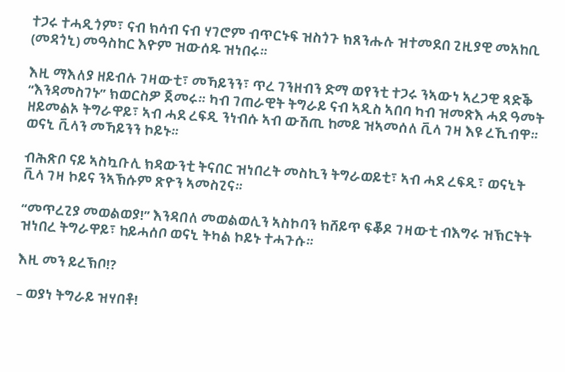ተጋሩ ተሓዲጎም፣ ናብ ክሳብ ናብ ሃገሮም ብጥርኑፍ ዝስጎጉ ክጸንሑሉ ዝተመደበ ጊዚያዊ መአከቢ (መዳጎኒ) መዓስከር እዮም ዝውሰዱ ዝነበሩ።

እዚ ማእለያ ዘይብሉ ገዛውቲ፣ መኻይንን፣ ጥረ ገንዘብን ድማ ወየንቲ ተጋሩ ንኣውነ ኣረጋዊ ጻድቕ “እንዳመስገኑ” ክወርስዎ ጀመሩ። ካብ ገጠራዊት ትግራይ ናብ ኣዲስ ኣበባ ካብ ዝመጽእ ሓደ ዓመት ዘይመልኦ ትግራዋይ፣ ኣብ ሓደ ረፍዲ ንነብሱ ኣብ ውሽጢ ከመይ ዝኣመሰለ ቪላ ገዛ እዩ ረኺብዋ። ወናኒ ቪላን መኻይንን ኮይኑ።

ብሕጽቦ ናይ ኣስኳቡሊ ክዳውንቲ ትናበር ዝነበረት መስኪን ትግራወይቲ፣ ኣብ ሓደ ረፍዲ፣ ወናኒት ቪላ ገዛ ኮይና ንኣኽሱም ጽዮን ኣመስጊና።

“መጥረጊያ መወልወያ!” እንዳበለ መወልወሊን ኣስኮባን ክሸይጥ ፍቖዶ ገዛውቲ ብእግሩ ዝኽርትት ዝነበረ ትግራዋይ፣ ከይሓሰቦ ወናኒ ትካል ኮይኑ ተሓጉሱ።

እዚ መን ይረኽቦ!?

– ወያነ ትግራይ ዝሃበቶ!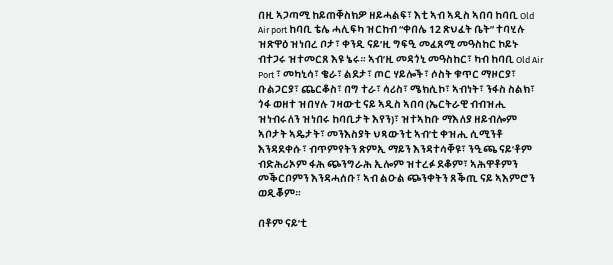በዚ ኣጋጣሚ ከይጠቐስክዎ ዘይሓልፍ፣ እቲ ኣብ ኣዲስ ኣበባ ከባቢ Old Air port ከባቢ ቴሌ ሓሊፍካ ዝርከብ “ቀበሌ 12 ጽህፈት ቤት” ተባሂሉ ዝጽዋዕ ዝነበረ ቦታ፣ ቀንዲ ናይ’ዚ ግፍዒ መፈጸሚ መዓስከር ኮይኑ ብተጋሩ ዝተመርጸ እዩ ኔሩ። ኣብ’ዚ መዳጎኒ መዓስከር፣ ካብ ከባቢ Old Air Port ፣ መካኒሳ፣ ቄራ፣ ልደታ፣ ጦር ሃይሎች፣ ሶስት ቁጥር ማዞርያ፣ ቡልጋርያ፣ ጨርቆስ፣ በግ ተራ፣ ሳሪስ፣ ሜክሲኮ፣ ኣብነት፣ ንፋስ ስልክ፣ ጎፋ ወዘተ ዝበሃሉ ገዛውቲ ናይ ኣዲስ ኣበባ (ኤርትራዊ ብብዝሒ ዝነብሩለን ዝነበሩ ከባቢታት እየን)፣ ዝተኣከቡ ማእለያ ዘይብሎም ኣቦታት ኣዴታት፣ መንእስያት ህጻውንቲ ኣብ’ቲ ቀዝሒ ሲሚንቶ እንዳደቀሱ፣ ብጥምየትን ጽምኢ ማይን እንዳተሳቐዩ፣ ንዒጫ ናይ’ቶም ብድሕሪኦም ፋሕ ጭንግራሕ ኢሎም ዝተረፉ ደቆም፣ ኣሕዋቶምን መቕርቦምን እንዳሓሰቡ፣ ኣብ ልዑል ጭንቀትን ጸቕጢ ናይ ኣእምሮን ወዲቖም።

በቶም ናይ’ቲ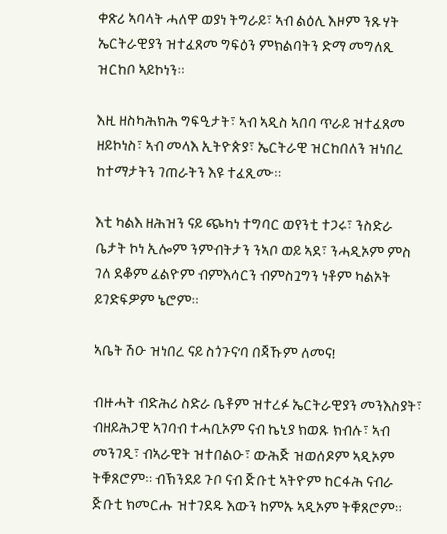ቀጽሪ ኣባላት ሓለዋ ወያነ ትግራይ፣ ኣብ ልዕሊ እዞም ንጹሃት ኤርትራዊያን ዝተፈጸመ ግፍዕን ምክልባትን ድማ መግለጺ ዝርከቦ ኣይኮነን።

እዚ ዘስካሕክሕ ግፍዒታት፣ ኣብ ኣዲስ ኣበባ ጥራይ ዝተፈጸመ ዘይኮነስ፣ ኣብ መላእ ኢትዮጵያ፣ ኤርትራዊ ዝርከበለን ዝነበረ ከተማታትን ገጠራትን እዩ ተፈጺሙ።

እቲ ካልእ ዘሕዝን ናይ ጭካነ ተግባር ወየንቲ ተጋሩ፣ ንስድራ ቤታት ኮነ ኢሎም ንምብትታን ንኣቦ ወይ ኣደ፣ ንሓዲኦም ምስ ገለ ደቆም ፈልዮም ብምእሳርን ብምስጓግን ነቶም ካልኦት ይገድፍዎም ኔሮም።

ኣቤት ሽዑ ዝነበረ ናይ ስጎጉና’ባ በጃኹም ለመና!

ብዙሓት ብድሕሪ ስድራ ቤቶም ዝተረፉ ኤርትራዊያን መንእስያት፣ ብዘይሕጋዊ ኣገባብ ተሓቢኦም ናብ ኬኒያ ክወጹ ክብሉ፣ ኣብ መንገዲ፣ ብኣራዊት ዝተበልዑ፣ ውሕጅ ዝወሰዶም ኣዲኦም ትቑጸሮም። ብኽንደይ ጉቦ ናብ ጅቡቲ ኣትዮም ከርፋሕ ናብራ ጅቡቲ ክመርሑ ዝተገደዱ እውን ከምኡ ኣዲኦም ትቑጸሮም።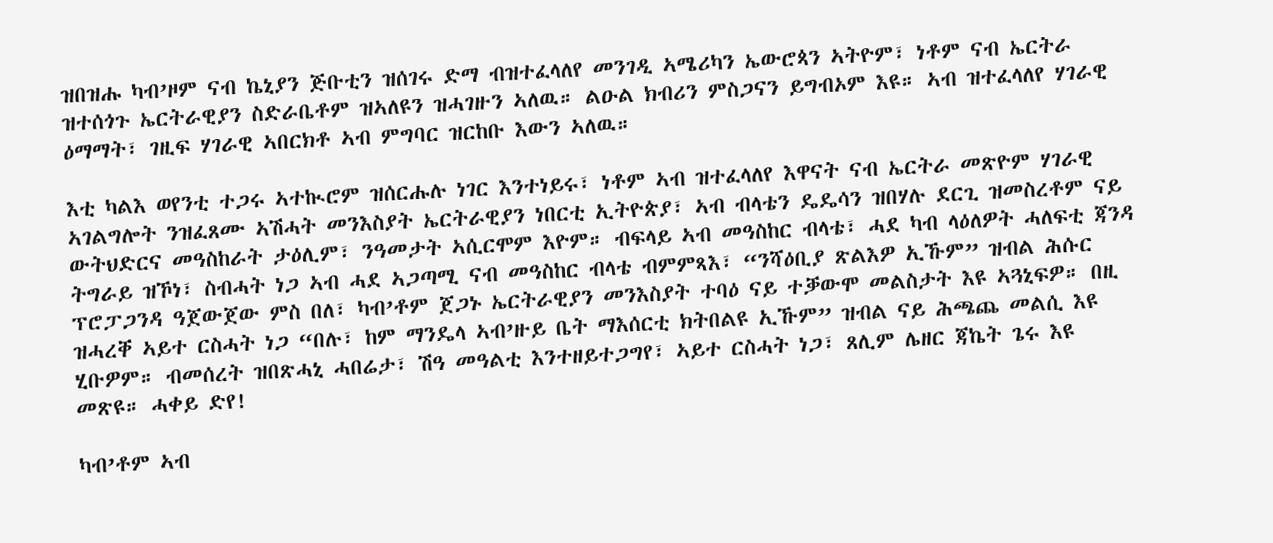ዝበዝሑ ካብ’ዞም ናብ ኬኒያን ጅቡቲን ዝሰገሩ ድማ ብዝተፈላለየ መንገዲ ኣሜሪካን ኤውሮጳን ኣትዮም፣ ነቶም ናብ ኤርትራ ዝተሰጎጉ ኤርትራዊያን ስድራቤቶም ዝኣለዩን ዝሓገዙን ኣለዉ። ልዑል ክብሪን ምስጋናን ይግብኦም እዩ። ኣብ ዝተፈላለየ ሃገራዊ ዕማማት፣ ገዚፍ ሃገራዊ ኣበርክቶ ኣብ ምግባር ዝርከቡ እውን ኣለዉ።

እቲ ካልእ ወየንቲ ተጋሩ ኣተኲሮም ዝሰርሑሉ ነገር እንተነይሩ፣ ነቶም ኣብ ዝተፈላለየ እዋናት ናብ ኤርትራ መጽዮም ሃገራዊ ኣገልግሎት ንዝፈጸሙ ኣሽሓት መንእስያት ኤርትራዊያን ነበርቲ ኢትዮጵያ፣ ኣብ ብላቴን ዴዴሳን ዝበሃሉ ደርጊ ዝመስረቶም ናይ ውትህድርና መዓስከራት ታዕሊም፣ ንዓመታት ኣሲርሞም እዮም። ብፍላይ ኣብ መዓስከር ብላቴ፣ ሓደ ካብ ላዕለዎት ሓለፍቲ ጃንዳ ትግራይ ዝኾነ፣ ስብሓት ነጋ ኣብ ሓደ ኣጋጣሚ ናብ መዓስከር ብላቴ ብምምጻእ፣ “ንሻዕቢያ ጽልእዎ ኢኹም” ዝብል ሕሱር ፕሮፓጋንዳ ዓጀውጀው ምስ በለ፣ ካብ’ቶም ጀጋኑ ኤርትራዊያን መንእስያት ተባዕ ናይ ተቓውሞ መልስታት እዩ ኣጓኒፍዎ። በዚ ዝሓረቐ ኣይተ ርስሓት ነጋ “በሉ፣ ከም ማንዴላ ኣብ’ዙይ ቤት ማእሰርቲ ክትበልዩ ኢኹም” ዝብል ናይ ሕጫጨ መልሲ እዩ ሂቡዎም። ብመሰረት ዝበጽሓኒ ሓበሬታ፣ ሽዓ መዓልቲ እንተዘይተጋግየ፣ ኣይተ ርስሓት ነጋ፣ ጸሊም ሌዘር ጃኬት ጌሩ እዩ መጽዩ። ሓቀይ ድየ!

ካብ’ቶም ኣብ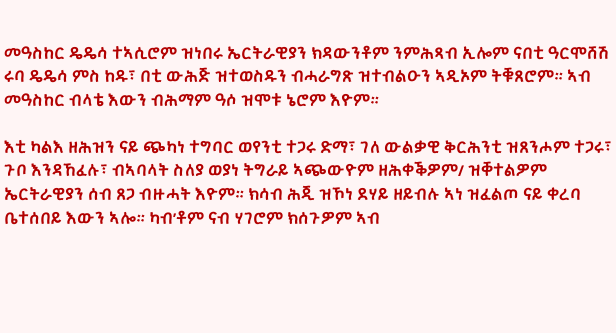መዓስከር ዴዴሳ ተኣሲሮም ዝነበሩ ኤርትራዊያን ክዳውንቶም ንምሕጻብ ኢሎም ናበቲ ዓርሞሸሽ ሩባ ዴዴሳ ምስ ከዱ፣ በቲ ውሕጅ ዝተወስዱን ብሓራግጽ ዝተብልዑን ኣዲኦም ትቑጸሮም። ኣብ መዓስከር ብላቴ እውን ብሕማም ዓሶ ዝሞቱ ኔሮም እዮም።

እቲ ካልእ ዘሕዝን ናይ ጭካነ ተግባር ወየንቲ ተጋሩ ድማ፣ ገለ ውልቃዊ ቅርሕንቲ ዝጸንሖም ተጋሩ፣ ጉቦ እንዳኸፈሉ፣ ብኣባላት ስለያ ወያነ ትግራይ ኣጭውዮም ዘሕቀቕዎም/ ዝቐተልዎም ኤርትራዊያን ሰብ ጸጋ ብዙሓት እዮም። ክሳብ ሕጂ ዝኾነ ደሃይ ዘይብሉ ኣነ ዝፈልጦ ናይ ቀረባ ቤተሰበይ እውን ኣሎ። ካብ’ቶም ናብ ሃገሮም ክሰጉዎም ኣብ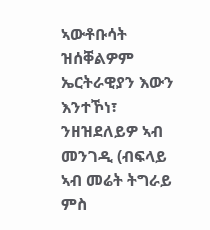ኣውቶቡሳት ዝሰቐልዎም ኤርትራዊያን እውን እንተኾነ፣ ንዘዝደለይዎ ኣብ መንገዲ (ብፍላይ ኣብ መሬት ትግራይ ምስ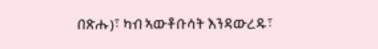በጽሑ)፣ ካብ ኣውቶቡሳት እንዳውረዱ፣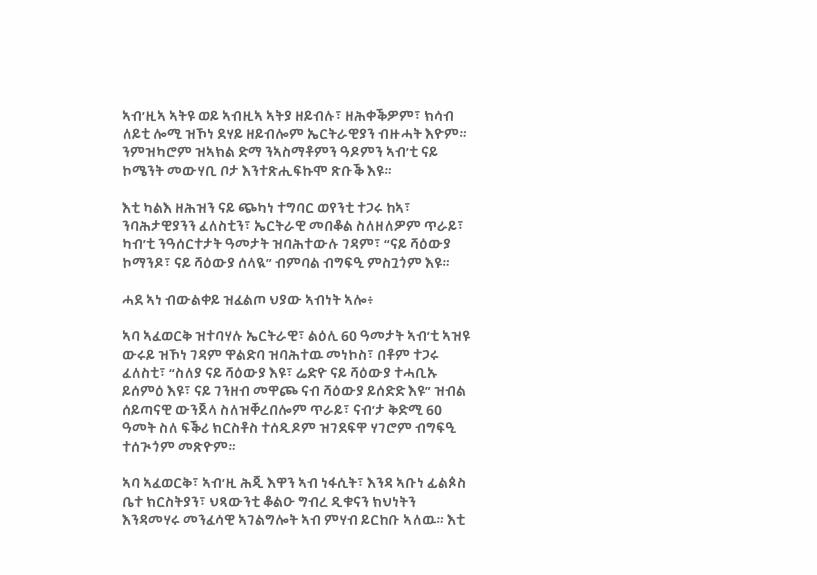ኣብ’ዚኣ ኣትዩ ወይ ኣብዚኣ ኣትያ ዘይብሉ፣ ዘሕቀቕዎም፣ ክሳብ ለይቲ ሎሚ ዝኾነ ደሃይ ዘይብሎም ኤርትራዊያን ብዙሓት እዮም። ንምዝካሮም ዝኣክል ድማ ንኣስማቶምን ዓዶምን ኣብ’ቲ ናይ ኮሜንት መውሃቢ ቦታ እንተጽሒፍኩሞ ጽቡቕ እዩ።

እቲ ካልእ ዘሕዝን ናይ ጭካነ ተግባር ወየንቲ ተጋሩ ከኣ፣ ንባሕታዊያንን ፈለስቲን፣ ኤርትራዊ መበቆል ስለዘለዎም ጥራይ፣ ካብ’ቲ ንዓሰርተታት ዓመታት ዝባሕተውሉ ገዳም፣ “ናይ ሻዕውያ ኮማንዶ፣ ናይ ሻዕውያ ሰላዪ” ብምባል ብግፍዒ ምስጓጎም እዩ።

ሓደ ኣነ ብውልቀይ ዝፈልጦ ህያው ኣብነት ኣሎ፥

ኣባ ኣፈወርቅ ዝተባሃሉ ኤርትራዊ፣ ልዕሊ 60 ዓመታት ኣብ’ቲ ኣዝዩ ውሩይ ዝኾነ ገዳም ዋልድባ ዝባሕተዉ መነኮስ፣ በቶም ተጋሩ ፈለስቲ፣ “ስለያ ናይ ሻዕውያ እዩ፣ ሬድዮ ናይ ሻዕውያ ተሓቢኡ ይሰምዕ እዩ፣ ናይ ገንዘብ መዋጮ ናብ ሻዕውያ ይሰድድ እዩ” ዝብል ሰይጣናዊ ውንጀላ ስለዝቐረበሎም ጥራይ፣ ናብ’ታ ቅድሚ 60 ዓመት ስለ ፍቕሪ ክርስቶስ ተሰዲዶም ዝገደፍዋ ሃገሮም ብግፍዒ ተሰጒጎም መጽዮም።

ኣባ ኣፈወርቅ፣ ኣብ’ዚ ሕጂ እዋን ኣብ ነፋሲት፣ እንዳ ኣቡነ ፊልጶስ ቤተ ክርስትያን፣ ህጻውንቲ ቆልዑ ግብረ ዲቁናን ክህነትን እንዳመሃሩ መንፈሳዊ ኣገልግሎት ኣብ ምሃብ ይርከቡ ኣለዉ። እቲ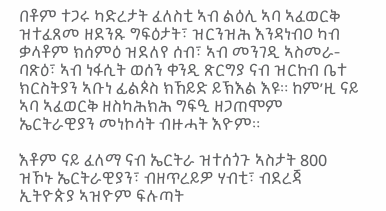በቶም ተጋሩ ካድረታት ፈለስቲ ኣብ ልዕሊ ኣባ ኣፈወርቅ ዝተፈጸመ ዘደንጹ ግፍዕታት፣ ዝርንዝሕ እንዳነብዐ ካብ ቃላቶም ክሰምዕ ዝደለየ ሰብ፣ ኣብ መንገዲ ኣስመራ-ባጽዕ፣ ኣብ ነፋሲት ወሰን ቀንዲ ጽርግያ ናብ ዝርከብ ቤተ ክርስትያን ኣቡነ ፊልጶስ ክኸይድ ይኽእል እዩ። ከም’ዚ ናይ ኣባ ኣፈወርቅ ዘስካሕክሕ ግፍዒ ዘጋጠሞም ኤርትራዊያን መነኮሳት ብዙሓት እዮም።

እቶም ናይ ፈለማ ናብ ኤርትራ ዝተሰጎጉ ኣስታት 800 ዝኾኑ ኤርትራዊያን፣ ብዘጥረይዎ ሃብቲ፣ ብደረጃ ኢትዮጵያ ኣዝዮም ፍሉጣት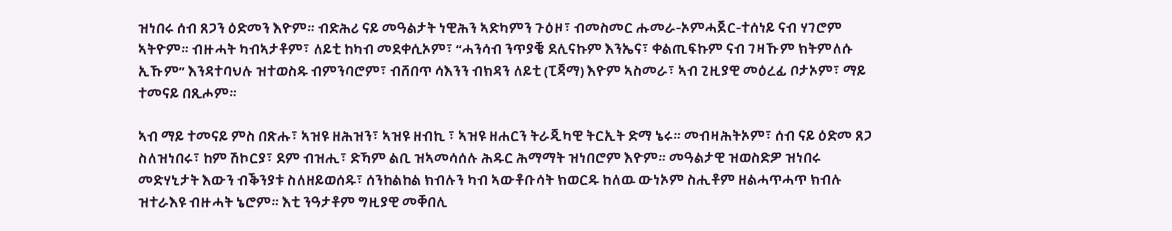ዝነበሩ ሰብ ጸጋን ዕድመን እዮም። ብድሕሪ ናይ መዓልታት ነዊሕን ኣድካምን ጉዕዞ፣ ብመስመር ሑመራ-ኦምሓጀር-ተሰነይ ናብ ሃገሮም ኣትዮም። ብዙሓት ካብኣታቶም፣ ለይቲ ከካብ መደቀሲኦም፣ “ሓንሳብ ንጥያቔ ደሊናኩም እንኤና፣ ቀልጢፍኩም ናብ ገዛኹም ክትምለሱ ኢኹም” እንዳተባህሉ ዝተወስዱ ብምንባሮም፣ ብሸበጥ ሳእንን ብክዳን ለይቲ (ፒጃማ) እዮም ኣስመራ፣ ኣብ ጊዚያዊ መዕረፊ ቦታኦም፣ ማይ ተመናይ በጺሖም።

ኣብ ማይ ተመናይ ምስ በጽሑ፣ ኣዝዩ ዘሕዝን፣ ኣዝዩ ዘብኪ ፣ ኣዝዩ ዘሐርን ትራጂካዊ ትርኢት ድማ ኔሩ። መብዛሕትኦም፣ ሰብ ናይ ዕድመ ጸጋ ስለዝነበሩ፣ ከም ሽኮርያ፣ ደም ብዝሒ፣ ድኻም ልቢ ዝኣመሳሰሉ ሕዱር ሕማማት ዝነበሮም እዮም። መዓልታዊ ዝወስድዎ ዝነበሩ መድሃኒታት እውን ብቕንያቱ ስለዘይወሰዱ፣ ሰንከልከል ክብሉን ካብ ኣውቶቡሳት ክወርዱ ከለዉ ውነኦም ስሒቶም ዘልሓጥሓጥ ክብሉ ዝተራእዩ ብዙሓት ኔሮም። እቲ ንዓታቶም ግዚያዊ መቐበሊ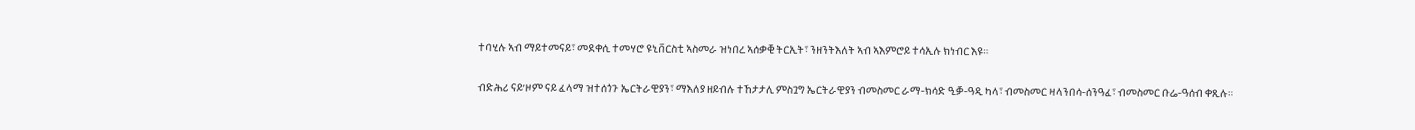ተባሂሉ ኣብ ማይተመናይ፣ መደቀሲ ተመሃሮ ዩኒቨርስቲ ኣስመራ ዝነበረ ኣሰቃቒ ትርኢት፣ ንዘንትእለት ኣብ ኣእምሮይ ተሳኢሉ ክነብር እዩ።

ብድሕሪ ናይ’ዞም ናይ ፈላማ ዝተሰጎጉ ኤርትራዊያን፣ ማእለያ ዘይብሉ ተኸታታሊ ምስጓግ ኤርትራዊያን ብመስመር ራማ-ክሳድ ዒቓ-ዓዲ ካላ፣ ብመስመር ዛላንበሳ-ሰንዓፈ፣ ብመስመር ቡሬ-ዓሰብ ቀጺሉ።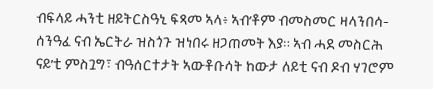ብፍላይ ሓንቲ ዘይትርስዓኒ ፍጻመ ኣላ፥ ኣብ’ቶም ብመስመር ዛላንበሳ-ሰንዓፈ ናብ ኤርትራ ዝስጎጉ ዝነበሩ ዘጋጠመት እያ። ኣብ ሓደ መስርሕ ናይ’ቲ ምስጓግ፣ ብዓሰርተታት ኣውቶቡሳት ከውታ ለይቲ ናብ ዶብ ሃገሮም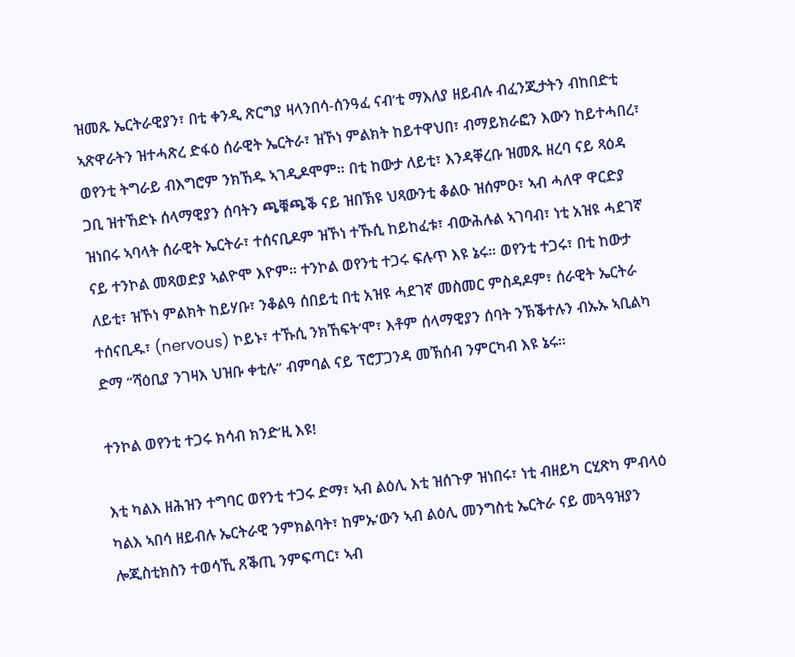ዝመጹ ኤርትራዊያን፣ በቲ ቀንዲ ጽርግያ ዛላንበሳ-ሰንዓፈ ናብ’ቲ ማእለያ ዘይብሉ ብፈንጂታትን ብከበድቲ ኣጽዋራትን ዝተሓጽረ ድፋዕ ሰራዊት ኤርትራ፣ ዝኾነ ምልክት ከይተዋህበ፣ ብማይክራፎን እውን ከይተሓበረ፣ ወየንቲ ትግራይ ብእግሮም ንክኸዱ ኣገዲዶሞም። በቲ ከውታ ለይቲ፣ እንዳቐረቡ ዝመጹ ዘረባ ናይ ጻዕዳ ጋቢ ዝተኸድኑ ሰላማዊያን ሰባትን ጫቑጫቕ ናይ ዝበኽዩ ህጻውንቲ ቆልዑ ዝሰምዑ፣ ኣብ ሓለዋ ዋርድያ ዝነበሩ ኣባላት ሰራዊት ኤርትራ፣ ተሰናቢዶም ዝኾነ ተኹሲ ከይከፈቱ፣ ብውሕሉል ኣገባብ፣ ነቲ አዝዩ ሓደገኛ ናይ ተንኮል መጻወድያ ኣልዮሞ እዮም። ተንኮል ወየንቲ ተጋሩ ፍሉጥ እዩ ኔሩ። ወየንቲ ተጋሩ፣ በቲ ከውታ ለይቲ፣ ዝኾነ ምልክት ከይሃቡ፣ ንቆልዓ ሰበይቲ በቲ አዝዩ ሓደገኛ መስመር ምስዳዶም፣ ሰራዊት ኤርትራ ተሰናቢዱ፣ (nervous) ኮይኑ፣ ተኹሲ ንክኸፍት’ሞ፣ እቶም ሰላማዊያን ሰባት ንኽቕተሉን ብኡኡ ኣቢልካ ድማ “ሻዕቢያ ንገዛእ ህዝቡ ቀቲሉ” ብምባል ናይ ፕሮፓጋንዳ መኽሰብ ንምርካብ እዩ ኔሩ።

ተንኮል ወየንቲ ተጋሩ ክሳብ ክንድ’ዚ እዩ!

እቲ ካልእ ዘሕዝን ተግባር ወየንቲ ተጋሩ ድማ፣ ኣብ ልዕሊ እቲ ዝሰጉዎ ዝነበሩ፣ ነቲ ብዘይካ ርሂጽካ ምብላዕ ካልእ ኣበሳ ዘይብሉ ኤርትራዊ ንምክልባት፣ ከምኡ’ውን ኣብ ልዕሊ መንግስቲ ኤርትራ ናይ መጓዓዝያን ሎጂስቲክስን ተወሳኺ ጸቕጢ ንምፍጣር፣ ኣብ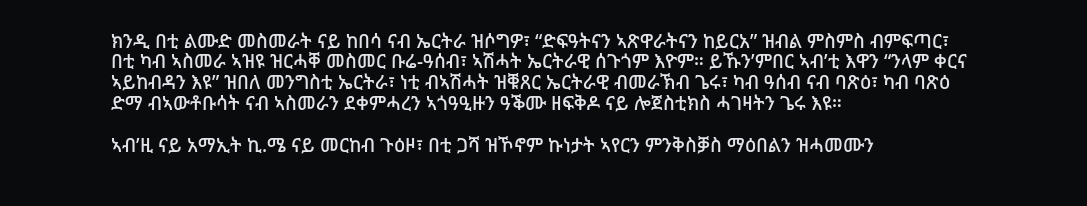ክንዲ በቲ ልሙድ መስመራት ናይ ከበሳ ናብ ኤርትራ ዝሶግዎ፣ “ድፍዓትናን ኣጽዋራትናን ከይርአ” ዝብል ምስምስ ብምፍጣር፣ በቲ ካብ ኣስመራ ኣዝዩ ዝርሓቐ መስመር ቡሬ-ዓሰብ፣ ኣሽሓት ኤርትራዊ ሰጉጎም እዮም። ይኹን’ምበር ኣብ’ቲ እዋን “ንላም ቀርና ኣይከብዳን እዩ” ዝበለ መንግስቲ ኤርትራ፣ ነቲ ብኣሽሓት ዝቑጸር ኤርትራዊ ብመራኽብ ጌሩ፣ ካብ ዓሰብ ናብ ባጽዕ፣ ካብ ባጽዕ ድማ ብኣውቶቡሳት ናብ ኣስመራን ደቀምሓረን ኣጎዓዒዙን ዓቕሙ ዘፍቅዶ ናይ ሎጀስቲክስ ሓገዛትን ጌሩ እዩ።

ኣብ’ዚ ናይ አማኢት ኪ.ሜ ናይ መርከብ ጉዕዞ፣ በቲ ጋሻ ዝኾኖም ኩነታት ኣየርን ምንቅስቓስ ማዕበልን ዝሓመሙን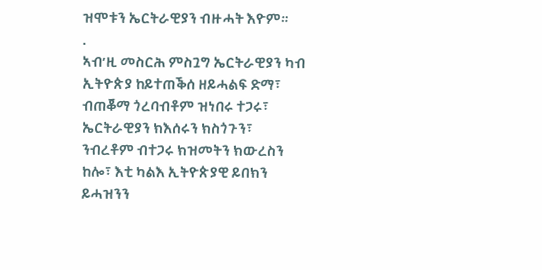ዝሞቱን ኤርትራዊያን ብዙሓት እዮም።
.
ኣብ’ዚ መስርሕ ምስጓግ ኤርትራዊያን ካብ ኢትዮጵያ ከይተጠቕሰ ዘይሓልፍ ድማ፣ ብጠቖማ ጎረባብቶም ዝነበሩ ተጋሩ፣ ኤርትራዊያን ክእሰሩን ክስጎጉን፣ ንብረቶም ብተጋሩ ክዝመትን ክውረስን ከሎ፣ እቲ ካልእ ኢትዮጵያዊ ይበክን ይሓዝንን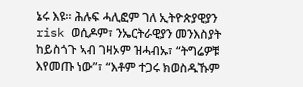ኔሩ እዩ። ሕሉፍ ሓሊፎም ገለ ኢትዮጵያዊያን risk ወሲዶም፣ ንኤርትራዊያን መንእስያት ከይስጎጉ ኣብ ገዛኦም ዝሓብኡ፣ “ትግሬዎቹ እየመጡ ነው”፣ “እቶም ተጋሩ ክወስዱኹም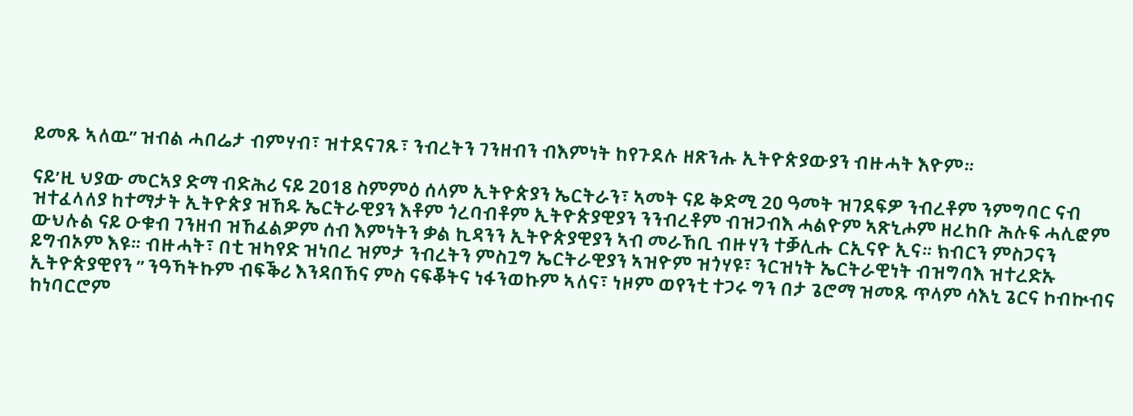ይመጹ ኣለዉ” ዝብል ሓበሬታ ብምሃብ፣ ዝተደናገጹ፣ ንብረትን ገንዘብን ብእምነት ከየጉደሉ ዘጽንሑ ኢትዮጵያውያን ብዙሓት እዮም።

ናይ’ዚ ህያው መርኣያ ድማ ብድሕሪ ናይ 2018 ስምምዕ ሰላም ኢትዮጵያን ኤርትራን፣ ኣመት ናይ ቅድሚ 20 ዓመት ዝገደፍዎ ንብረቶም ንምግባር ናብ ዝተፈላለያ ከተማታት ኢትዮጵያ ዝኸዱ ኤርትራዊያን እቶም ጎረባብቶም ኢትዮጵያዊያን ንንብረቶም ብዝጋብእ ሓልዮም ኣጽኒሖም ዘረከቡ ሕሉፍ ሓሊፎም ውህሉል ናይ ዑቁብ ገንዘብ ዝኸፈልዎም ሰብ እምነትን ቃል ኪዳንን ኢትዮጵያዊያን ኣብ መራኸቢ ብዙሃን ተቓሊሑ ርኢናዮ ኢና። ክብርን ምስጋናን ይግብኦም እዩ። ብዙሓት፣ በቲ ዝካየድ ዝነበረ ዝምታ ንብረትን ምስጓግ ኤርትራዊያን ኣዝዮም ዝጎሃዩ፣ ንርዝነት ኤርትራዊነት ብዝግባእ ዝተረድኡ ኢትዮጵያዊየን ” ንዓኻትኩም ብፍቕሪ እንዳበኸና ምስ ናፍቖትና ነፋንወኩም ኣለና፣ ነዞም ወየንቲ ተጋሩ ግን በታ ጌሮማ ዝመጹ ጥላም ሳእኒ ጌርና ኮብኲብና ከነባርሮም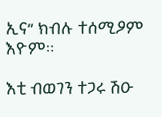ኢና” ክብሉ ተሰሚዖም እዮም።

እቲ ብወገን ተጋሩ ሽዑ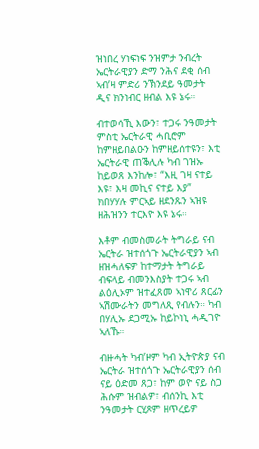ዝነበረ ሃነፍነፍ ንዝምታ ንብረት ኤርትራዊያን ድማ ንሕና ደቂ ሰብ ኣብ’ዛ ምድሪ ንኽንደይ ዓመታት ዲና ክንነብር ዘብል እዩ ኔሩ።

ብተወሳኺ እውን፣ ተጋሩ ንዓመታት ምስቲ ኤርትራዊ ሓቢሮም ከምዘይበልዑን ከምዘይሰተዩን፣ እቲ ኤርትራዊ ጠቕሊሉ ካብ ገዝኡ ከይወጸ እንከሎ፣ “እዚ ገዛ ናተይ እዩ፣ እዛ መኪና ናተይ እያ” ክበሃሃሉ ምርኣይ ዘደንጹን ኣዝዩ ዘሕዝንን ተርእዮ እዩ ኔሩ።

እቶም ብመስመራት ትግራይ ናብ ኤርትራ ዝተሰጎጉ ኤርትራዊያን ኣብ ዘዝሓለፍዎ ከተማታት ትግራይ ብፍላይ ብመንእስያት ተጋሩ ኣብ ልዕሊኦም ዝተፈጸመ ኣነዋሪ ጸርፊን ኣሽሙራትን መግለጺ የብሉን። ካብ በሃሊኡ ደጋሚኡ ከይኮነኒ ሓዲገዮ ኣለኹ።

ብዙሓት ካብ’ዞም ካብ ኢትዮጵያ ናብ ኤርትራ ዝተሰጎጉ ኤርትራዊያን ሰብ ናይ ዕድመ ጸጋ፣ ከም ወዮ ናይ ስጋ ሕሱም ዝብልዎ፣ ብሰንኪ እቲ ንዓመታት ርሂጾም ዘጥረይዎ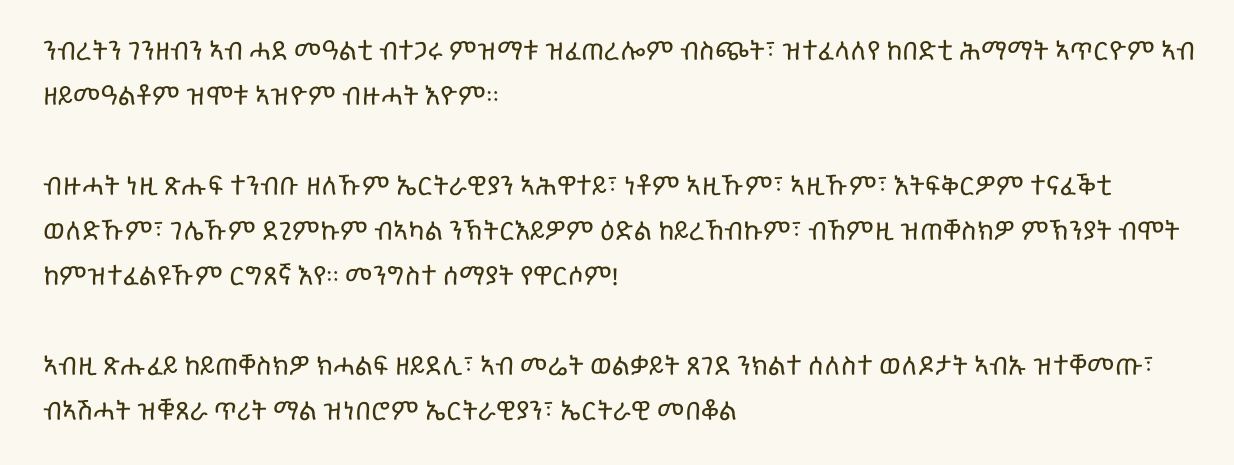ንብረትን ገንዘብን ኣብ ሓደ መዓልቲ ብተጋሩ ምዝማቱ ዝፈጠረሎም ብስጭት፣ ዝተፈላለየ ከበድቲ ሕማማት ኣጥርዮም ኣብ ዘይመዓልቶም ዝሞቱ ኣዝዮም ብዙሓት እዮም።

ብዙሓት ነዚ ጽሑፍ ተንብቡ ዘለኹም ኤርትራዊያን ኣሕዋተይ፣ ነቶም ኣዚኹም፣ ኣዚኹም፣ እትፍቅርዎም ተናፈቕቲ ወለድኹም፣ ገሌኹም ደጊምኩም ብኣካል ንኽትርእይዎም ዕድል ከይረኸብኩም፣ ብኸምዚ ዝጠቐስክዎ ምኽንያት ብሞት ከምዝተፈልዩኹም ርግጸኛ እየ። መንግስተ ሰማያት የዋርሶም!

ኣብዚ ጽሑፈይ ከይጠቐስክዎ ክሓልፍ ዘይደሊ፣ ኣብ መሬት ወልቃይት ጸገደ ንክልተ ሰለስተ ወለዶታት ኣብኡ ዝተቐመጡ፣ ብኣሽሓት ዝቑጸራ ጥሪት ማል ዝነበሮም ኤርትራዊያን፣ ኤርትራዊ መበቆል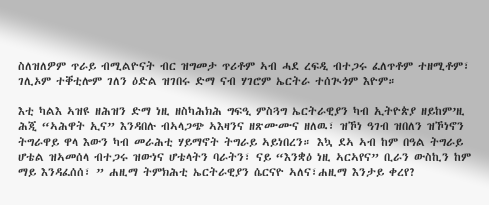ስለዝለዎም ጥራይ ብሚልዮናት ብር ዝግመታ ጥሪቶም ኣብ ሓደ ረፍዲ ብተጋሩ ፈለጥቶም ተዘሚቶም፣ ገሊኦም ተቐቲሎም ገለን ዕድል ዝገበሩ ድማ ናብ ሃገሮም ኤርትራ ተሰጒጎም እዮም።

እቲ ካልእ ኣዝዩ ዘሕዝን ድማ ነዚ ዘስካሕክሕ ግፍዒ ምስጓግ ኤርትራዊያን ካብ ኢትዮጵያ ዘይከም’ዚ ሕጂ “ኣሕዋት ኢና” እንዳበሉ ብኣላጋጭ ኣእዛንና ዘጽሙሙና ዘለዉ፣ ዝኾነ ዓገብ ዝበለን ዝኾነኖን ትግራዋይ ዋላ እውን ካብ መራሕቲ ሃይማኖት ትግራይ ኣይነበረን። እኳ ደኣ ኣብ ከም በዓል ትግራይ ሆቴል ዝኣመሰላ ብተጋሩ ዝውነና ሆቴላትን ባራትን፣ ናይ “እንቋዕ ነዚ ኣርኣየና” ቢራን ውስኪን ከም ማይ እንዳፈሰሰ፣ ” ሐዚማ ትምክሕቲ ኤርትራዊያን ሴርናዮ ኣለና፣ሐዚማ እንታይ ቀረየ?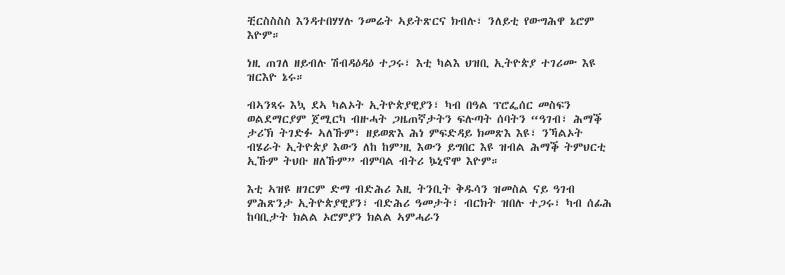ቺርስስስስ እንዳተበሃሃሉ ንመሬት ኣይትጽርና ክብሉ፣ ንለይቲ የውግሕዋ ኔሮም እዮም።

ነዚ ጠገለ ዘይብሉ ሽብዳዕዳዕ ተጋሩ፣ እቲ ካልእ ህዝቢ ኢትዮጵያ ተገሪሙ እዩ ዝርእዮ ኔሩ።

ብኣንጻሩ እኳ ደኣ ካልኦት ኢትዮጵያዊያን፣ ካብ በዓል ፕሮፌሰር መስፍን ወልደማርያም ጀሚርካ ብዙሓት ጋዜጠኛታትን ፍሉጣት ሰባትን “ዓገብ፣ ሕማቕ ታሪኽ ትገድፉ ኣለኹም፣ ዘይወጽእ ሕነ ምፍድዳይ ክመጽእ እዩ፣ ንኻልኦት ብሄራት ኢትዮጵያ እውን ለከ ከም’ዚ እውን ይግበር እዩ ዝብል ሕማቕ ትምህርቲ ኢኹም ትህቡ ዘለኹም” ብምባል ብትሪ ኴኒኖሞ እዮም።

እቲ ኣዝዩ ዘገርም ድማ ብድሕሪ እዚ ትንቢት ቅዱሳን ዝመስል ናይ ዓገብ ምሕጽንታ ኢትዮጵያዊያን፣ ብድሕሪ ዓመታት፣ ብርክት ዝበሉ ተጋሩ፣ ካብ ሰፊሕ ከባቢታት ክልል ኦሮምያን ክልል ኣምሓራን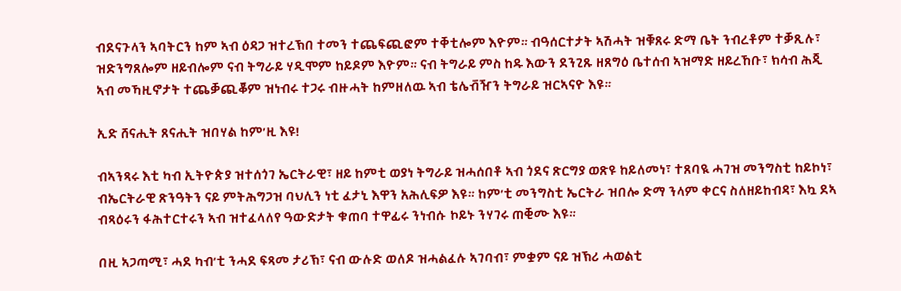ብደናጉላን ኣባትርን ከም ኣብ ዕዳጋ ዝተረኽበ ተመን ተጨፍጪፎም ተቐቲሎም እዮም። ብዓሰርተታት ኣሽሓት ዝቑጸሩ ድማ ቤት ንብረቶም ተቓጺሉ፣ ዝድንግጸሎም ዘይብሎም ናብ ትግራይ ሃዲሞም ከይዶም እዮም። ናብ ትግራይ ምስ ከዱ እውን ደንጊጹ ዘጸግዕ ቤተሰብ ኣዝማድ ዘይረኸቡ፣ ክሳብ ሕጂ ኣብ መኻዚኖታት ተጨቓጪቖም ዝነብሩ ተጋሩ ብዙሓት ከምዘለዉ ኣብ ቴሌቭዥን ትግራይ ዝርኣናዮ እዩ።

ኢድ ሸናሒት ጸናሒት ዝበሃል ከም’ዚ እዩ!

ብኣንጻሩ እቲ ካብ ኢትዮጵያ ዝተሰጎገ ኤርትራዊ፣ ዘይ ከምቲ ወያነ ትግራይ ዝሓሰበቶ ኣብ ጎደና ጽርግያ ወጽዩ ከይለመነ፣ ተጸባዪ ሓገዝ መንግስቲ ከይኮነ፣ ብኤርትራዊ ጽንዓትን ናይ ምትሕግጋዝ ባህሊን ነቲ ፈታኒ እዋን አሕሊፍዎ እዩ። ከም’ቲ መንግስቲ ኤርትራ ዝበሎ ድማ ንላም ቀርና ስለዘይከብዳ፣ እኳ ደኣ ብጻዕሩን ፋሕተርተሩን ኣብ ዝተፈላለየ ዓውድታት ቁጠባ ተዋፊሩ ንነብሱ ኮይኑ ንሃገሩ ጠቒሙ እዩ።

በዚ ኣጋጣሚ፣ ሓደ ካብ’ቲ ንሓደ ፍጻመ ታሪኽ፣ ናብ ውሉድ ወለዶ ዝሓልፈሉ ኣገባብ፣ ምቋም ናይ ዝኽሪ ሓወልቲ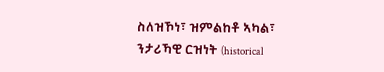ስለዝኾነ፣ ዝምልከቶ ኣካል፣ ንታሪኻዊ ርዝነት (historical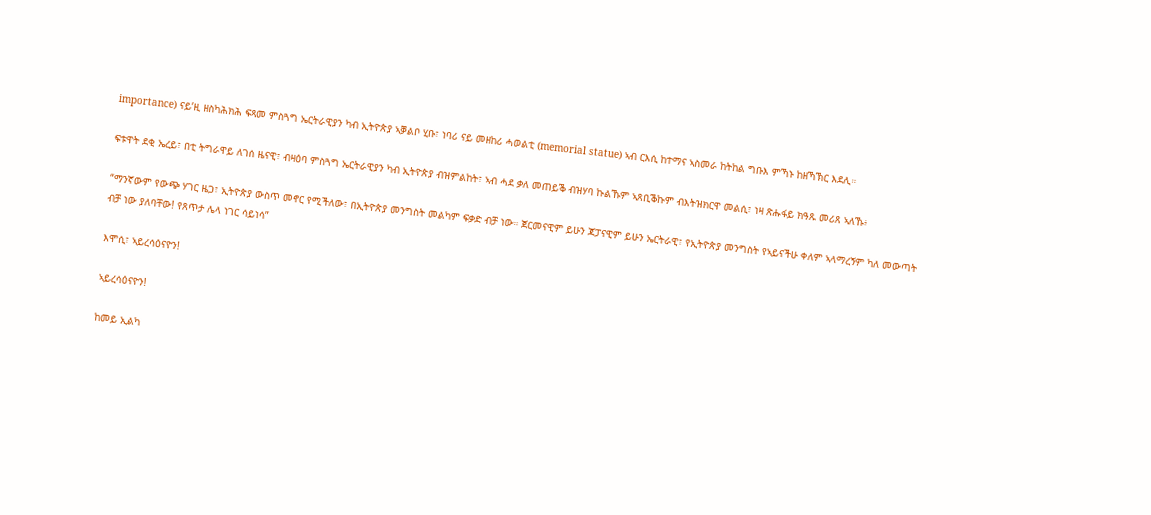importance) ናይ’ዚ ዘስካሕክሕ ፍጻመ ምስጓግ ኤርትራዊያን ካብ ኢትዮጵያ ኣቓልቦ ሂቡ፣ ነባሪ ናይ መዘከሪ ሓወልቲ (memorial statue) ኣብ ርእሲ ከተማና ኣስመራ ከትከል ግቡእ ምኻኑ ከዘኻኽር እደሊ።

ፍቱዋት ደቂ ኤረይ፣ በቲ ትግራዋይ ለገሰ ዜናዊ፣ ብዛዕባ ምስጓግ ኤርትራዊያን ካብ ኢትዮጵያ ብዝምልከት፣ ኣብ ሓደ ቃለ መጠይቕ ብዝሃባ ኩልኹም ኣጸቢቕኩም ብእትዝክርዋ መልሲ፣ ነዛ ጽሑፋይ ክዓጹ መሪጸ ኣለኹ፥

“ማንኛውም የውጭ ሃገር ዜጋ፣ ኢትዮጵያ ውስጥ መኖር የሚችለው፣ በኢትዮጵያ መንግስት መልካም ፍቃድ ብቻ ነው። ጀርመናዊም ይሁን ጃፓናዊም ይሁን ኤርትራዊ፣ የኢትዮጵያ መንግስት የኣይናችሁ ቀለም ኣላማረኝም ካለ መውጣት ብቻ ነው ያለባቸው! የጸጥታ ሌላ ነገር ሳይነሳ”

እሞሲ፣ ኣይረሳዕናዮን!

ኣይረሳዕናዮን!

ከመይ ኢልካ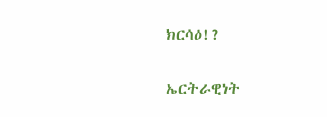ክርሳዕ!?

ኤርትራዊነት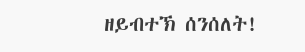ዘይብተኽ ሰንሰለት!